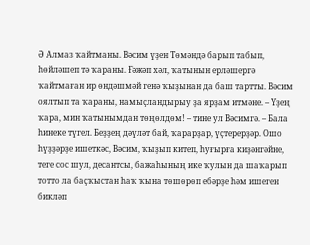Ә Алмаз ҡайтманы. Вәсим үҙен Төмәндә барып табып, һөйләшеп тә ҡараны. Ғәжәп хәл, ҡатынын ерләшергә ҡайтмаған ир өндәшмәй генә ҡыҙынан да баш тартты. Вәсим оялтып та ҡараны, намыҫландырыу ҙа ярҙам итмәне. – Үҙең ҡара, мин ҡатынымдан төңөлдөм! – тине ул Вәсимгә. – Бала һинеке түгел. Беҙҙең дәүләт бай, ҡарарҙар, үҫтерерҙәр. Ошо һүҙҙәрҙе ишеткәс, Вәсим, ҡыҙып китеп, һуғырға киҙәнгәйне, теге сос шул, десантсы, бажаһының ике ҡулын да шаҡарып тотто ла баҫҡыстан һаҡ ҡына төшөрөп ебәрҙе һәм ишеген бикләп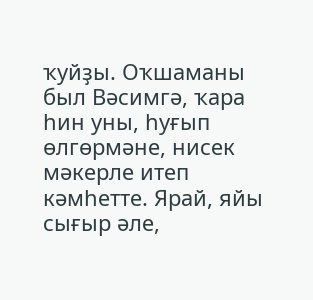ҡуйҙы. Оҡшаманы был Вәсимгә, ҡара һин уны, һуғып өлгөрмәне, нисек мәкерле итеп кәмһетте. Ярай, яйы сығыр әле,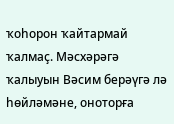ҡоһорон ҡайтармай ҡалмаҫ. Мәсхәрәгә ҡалыуын Вәсим берәүгә лә һөйләмәне, оноторға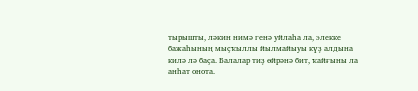тырышты, ләкин нимә генә уйлаһа ла, элекке бажаһының мыҫҡыллы йылмайыуы күҙ алдына килә лә баҫа. Балалар тиҙ өйрәнә бит, ҡайғыны ла анһат онота.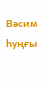Вәсим һуңғы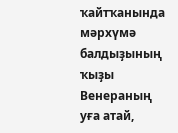ҡайтҡанында мәрхүмә балдыҙының ҡыҙы Венераның уға атай,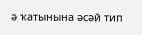ә ҡатынына әсәй тип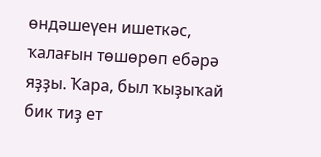өндәшеүен ишеткәс, ҡалағын төшөрөп ебәрә яҙҙы. Ҡара, был ҡыҙыҡай бик тиҙ ет